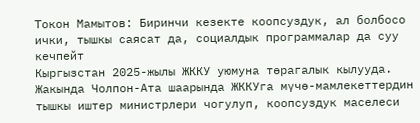Токон Мамытов: Биринчи кезекте коопсуздук, ал болбосо ички, тышкы саясат да, социалдык программалар да суу кечпейт
Кыргызстан 2025-жылы ЖККУ уюмуна төрагалык кылууда. Жакында Чолпон-Ата шаарында ЖККУга мүчө-мамлекеттердин тышкы иштер министрлери чогулуп, коопсуздук маселеси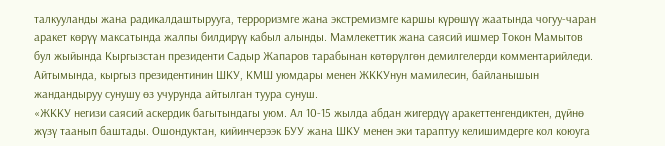талкууланды жана радикалдаштырууга, терроризмге жана экстремизмге каршы күрөшүү жаатында чогуу-чаран аракет көрүү максатында жалпы билдирүү кабыл алынды. Мамлекеттик жана саясий ишмер Токон Мамытов бул жыйында Кыргызстан президенти Садыр Жапаров тарабынан көтөрүлгөн демилгелерди комментарийледи.
Айтымында, кыргыз президентинин ШКУ, КМШ уюмдары менен ЖККУнун мамилесин, байланышын жандандыруу сунушу өз учурунда айтылган туура сунуш.
«ЖККУ негизи саясий аскердик багытындагы уюм. Ал 10-15 жылда абдан жигердүү аракеттенгендиктен, дүйнө жүзү таанып баштады. Ошондуктан, кийинчерээк БУУ жана ШКУ менен эки тараптуу келишимдерге кол коюуга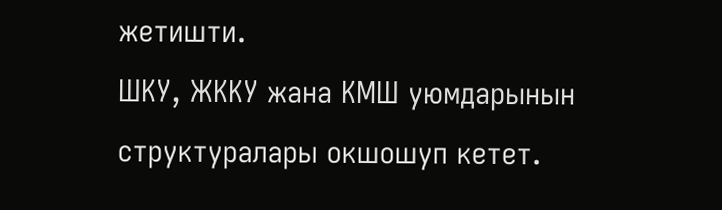жетишти.
ШКУ, ЖККУ жана КМШ уюмдарынын структуралары окшошуп кетет.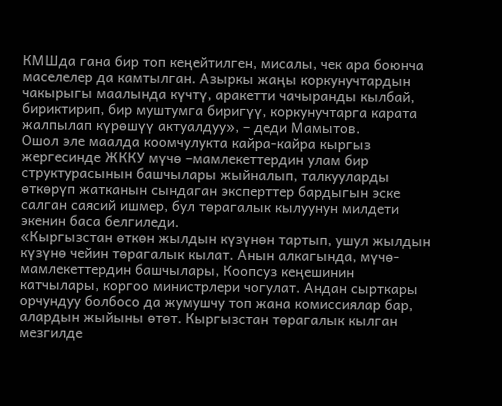КМШда гана бир топ кеңейтилген, мисалы, чек ара боюнча маселелер да камтылган. Азыркы жаңы коркунучтардын чакырыгы маалында күчтү, аракетти чачыранды кылбай, бириктирип, бир муштумга биригүү, коркунучтарга карата жалпылап күрөшүү актуалдуу», – деди Мамытов.
Ошол эле маалда коомчулукта кайра-кайра кыргыз жергесинде ЖККУ мүчө –мамлекеттердин улам бир структурасынын башчылары жыйналып, талкууларды өткөрүп жатканын сындаган эксперттер бардыгын эске салган саясий ишмер, бул төрагалык кылуунун милдети экенин баса белгиледи.
«Кыргызстан өткөн жылдын күзүнөн тартып, ушул жылдын күзүнө чейин төрагалык кылат. Анын алкагында, мүчө-мамлекеттердин башчылары, Коопсуз кеңешинин катчылары, коргоо министрлери чогулат. Андан сырткары орчундуу болбосо да жумушчу топ жана комиссиялар бар, алардын жыйыны өтөт. Кыргызстан төрагалык кылган мезгилде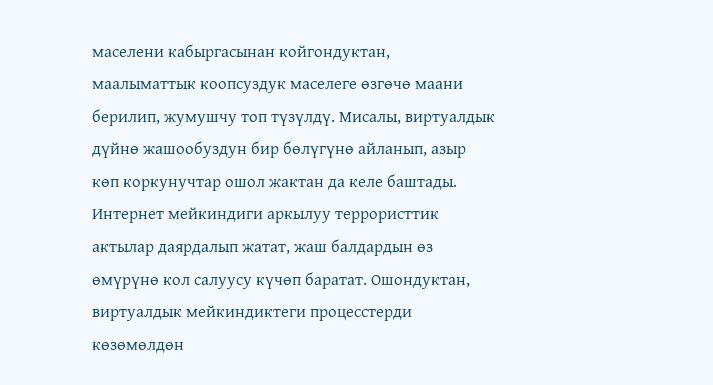маселени кабыргасынан койгондуктан, маалыматтык коопсуздук маселеге өзгөчө маани берилип, жумушчу топ түзүлдү. Мисалы, виртуалдык дүйнө жашообуздун бир бөлүгүнө айланып, азыр көп коркунучтар ошол жактан да келе баштады. Интернет мейкиндиги аркылуу террористтик актылар даярдалып жатат, жаш балдардын өз өмүрүнө кол салуусу күчөп баратат. Ошондуктан, виртуалдык мейкиндиктеги процесстерди көзөмөлдөн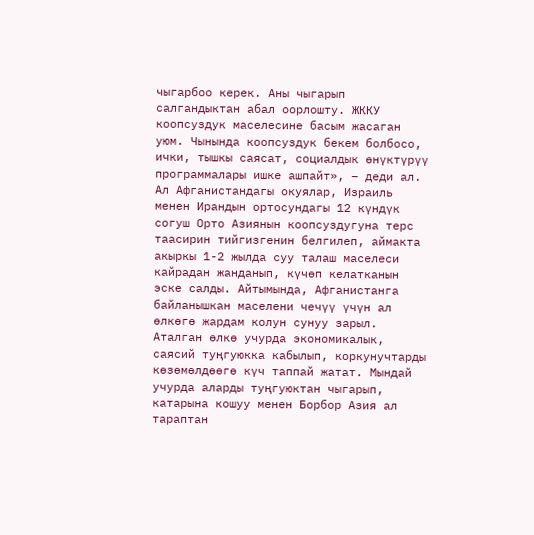чыгарбоо керек. Аны чыгарып салгандыктан абал оорлошту. ЖККУ коопсуздук маселесине басым жасаган уюм. Чынында коопсуздук бекем болбосо, ички, тышкы саясат, социалдык өнүктүрүү программалары ишке ашпайт», – деди ал.
Ал Афганистандагы окуялар, Израиль менен Ирандын ортосундагы 12 күндүк согуш Орто Азиянын коопсуздугуна терс таасирин тийгизгенин белгилеп, аймакта акыркы 1-2 жылда суу талаш маселеси кайрадан жанданып, күчөп келатканын эске салды. Айтымында, Афганистанга байланышкан маселени чечүү үчүн ал өлкөгө жардам колун сунуу зарыл. Аталган өлкө учурда экономикалык, саясий туңгуюкка кабылып, коркунучтарды көзөмөлдөөгө күч таппай жатат. Мындай учурда аларды туңгуюктан чыгарып, катарына кошуу менен Борбор Азия ал тараптан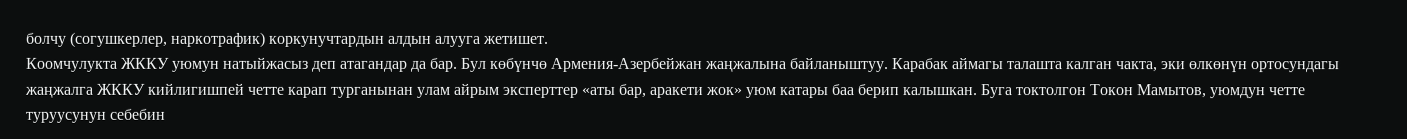болчу (согушкерлер, наркотрафик) коркунучтардын алдын алууга жетишет.
Коомчулукта ЖККУ уюмун натыйжасыз деп атагандар да бар. Бул көбүнчө Армения-Азербейжан жаңжалына байланыштуу. Карабак аймагы талашта калган чакта, эки өлкөнүн ортосундагы жаңжалга ЖККУ кийлигишпей четте карап турганынан улам айрым эксперттер «аты бар, аракети жок» уюм катары баа берип калышкан. Буга токтолгон Токон Мамытов, уюмдун четте туруусунун себебин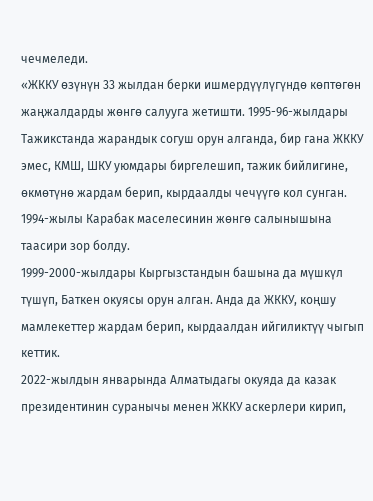чечмеледи.
«ЖККУ өзүнүн 33 жылдан берки ишмердүүлүгүндө көптөгөн жаңжалдарды жөнгө салууга жетишти. 1995-96-жылдары Тажикстанда жарандык согуш орун алганда, бир гана ЖККУ эмес, КМШ, ШКУ уюмдары биргелешип, тажик бийлигине, өкмөтүнө жардам берип, кырдаалды чечүүгө кол сунган.
1994-жылы Карабак маселесинин жөнгө салынышына таасири зор болду.
1999-2000-жылдары Кыргызстандын башына да мүшкүл түшүп, Баткен окуясы орун алган. Анда да ЖККУ, коңшу мамлекеттер жардам берип, кырдаалдан ийгиликтүү чыгып кеттик.
2022-жылдын январында Алматыдагы окуяда да казак президентинин суранычы менен ЖККУ аскерлери кирип,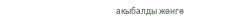акыбалды жөнгө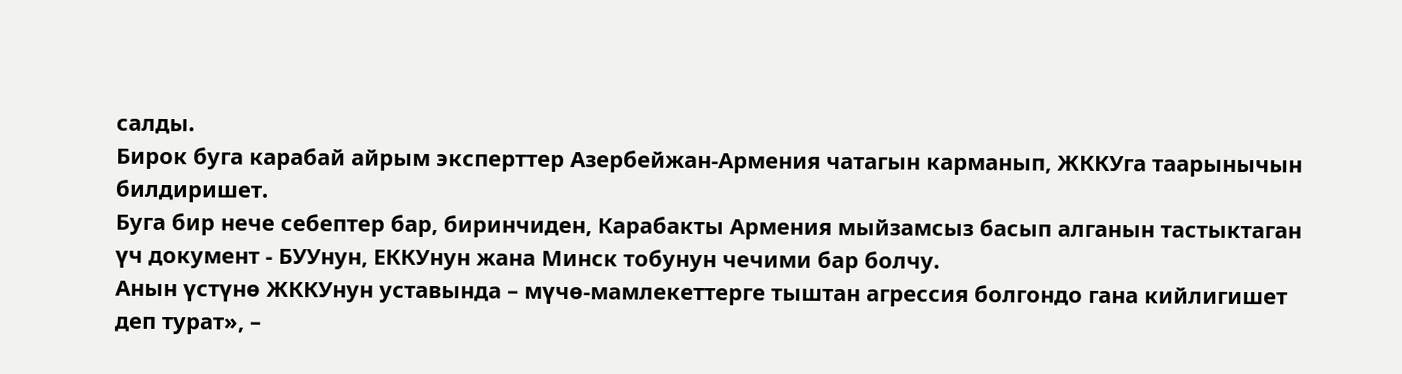салды.
Бирок буга карабай айрым эксперттер Азербейжан-Армения чатагын карманып, ЖККУга таарынычын билдиришет.
Буга бир нече себептер бар, биринчиден, Карабакты Армения мыйзамсыз басып алганын тастыктаган үч документ - БУУнун, ЕККУнун жана Минск тобунун чечими бар болчу.
Анын үстүнө ЖККУнун уставында – мүчө-мамлекеттерге тыштан агрессия болгондо гана кийлигишет деп турат», –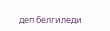деп белгиледи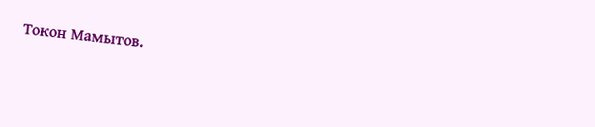Токон Мамытов.